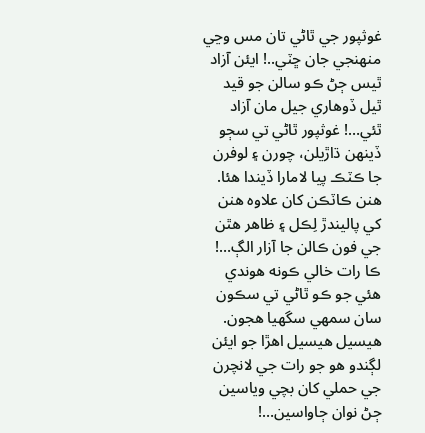غوثپور جي ٿاڻي تان مس وڃي منهنجي جان ڇٽي..! ايئن آزاد ٿيس ڄڻ ڪو سالن جو قيد ٿيل ڏوهاري جيل مان آزاد ٿئي…! غوثپور ٿاڻي تي سڄو ڏينهن ڌاڙيلن، چورن ۽ لوفرن جا ڪٽڪ پيا لامارا ڏيندا هئا. هنن ڪاٽڪن کان علاوه هنن کي پاليندڙ لِڪل ۽ ظاهر هٿن جي فون ڪالن جا آزار الڳ…! ڪا رات خالي ڪونه هوندي هئي جو ڪو ٿاڻي تي سڪون سان سمهي سگهيا هجون. هيسيل هيسيل اهڙا جو ايئن لڳندو هو جو رات جي لانچرن جي حملي کان بچي وياسين ڄڻ نوان ڄاواسين…!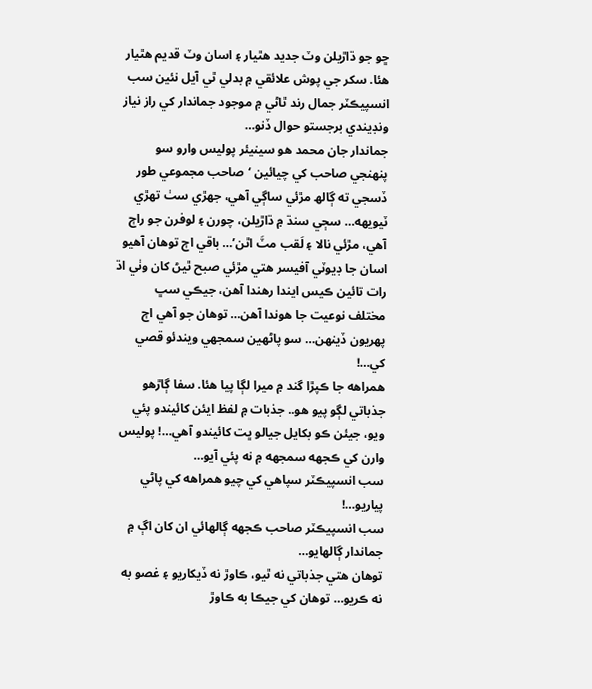ڇو جو ڌاڙيلن وٽ جديد هٿيار ۽ اسان وٽ قديم هٿيار هئا. سکر جي پوش علائقي ۾ بدلي ٿي آيل نئين سب انسپيڪٽر جمال رند ٿاڻي ۾ موجود جماندار کي راز نياز ونڊيندي برجستو حوال ڏنو…
جماندار جان محمد هو سينيئر پوليس وارو سو پنهنجي صاحب کي چيائين ‘صاحب مجموعي طور ڏسجي ته ڳالھ مڙئي ساڳي آهي، جهڙي سٺ تهڙي ٽيويهه… سڄي سنڌ ۾ ڌاڙيلن، چورن ۽ لوفرن جو راڄ آهي، مڙئي نالا ۽ لَقب مٽَ اٿن’… باقي اڄ توهان آهيو اسان جا ڊيوٽي آفيسر هتي مڙئي صبح ٿيڻ کان وٺي اڌ رات تائين ڪيس ايندا رهندا آهن، جيڪي سڀ مختلف نوعيت جا هوندا آهن… توهان جو آهي اڄ پهريون ڏينهن… سو پاڻهين سمجهي ويندئو قصي کي…!
همراهه جا ڪپڙا گند ۾ ميرا لڳا پيا هئا. سفا ڳاڙهو جذباتي لڳو پيو هو.. جذبات ۾ لفظ ايئن کائيندو پئي ويو، جيئن ڪو بکايل جيالو ڀت کائيندو آهي…! پوليس وارن کي ڪجهه سمجهه ۾ نه پئي آيو…
سب انسپيڪٽر سپاهي کي چيو همراهه کي پاڻي پياريو…!
سب انسپيڪٽر صاحب ڪجهه ڳالهائي ان کان اڳ ۾ جماندار ڳالهايو…
توهان هتي جذباتي نه ٿيو، ڪاوڙ نه ڏيکاريو ۽ غصو به نه ڪريو… توهان کي جيڪا به ڪاوڙ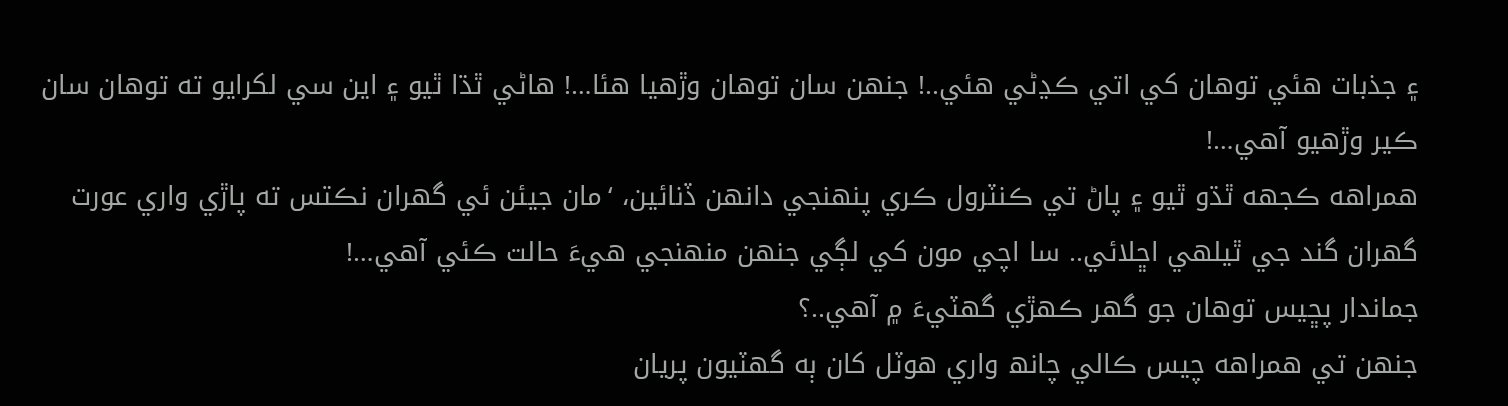۽ جذبات هئي توهان کي اتي ڪڍڻي هئي..! جنهن سان توهان وڙهيا هئا…! هاڻي ٿڌا ٿيو ۽ اين سي لکرايو ته توهان سان ڪير وڙهيو آهي…!
همراهه ڪجهه ٿڌو ٿيو ۽ پاڻ تي ڪنٽرول ڪري پنهنجي دانهن ڏنائين، ‘مان جيئن ئي گهران نڪتس ته پاڙي واري عورت گهران گند جي ٿيلهي اڇلائي.. سا اچي مون کي لڳي جنهن منهنجي هيءَ حالت ڪئي آهي…!
جماندار پڇيس توهان جو گهر ڪهڙي گهٽيءَ ۾ آهي..؟
جنهن تي همراهه چيس ڪالي چانھ واري هوٽل کان ٻه گهٽيون پريان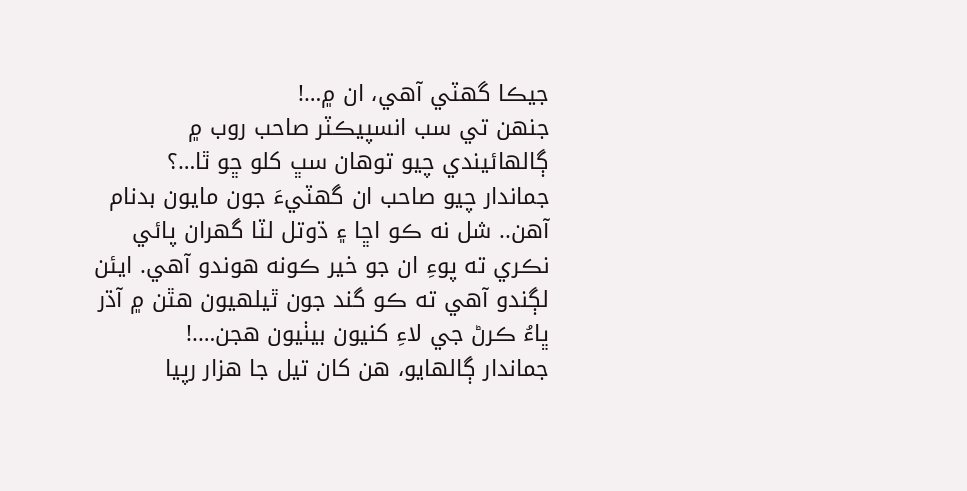جيڪا گهٽي آهي، ان ۾…!
جنهن تي سب انسپيڪٽر صاحب روب ۾ ڳالهائيندي چيو توهان سڀ کلو ڇو ٿا…؟
جماندار چيو صاحب ان گهٽيءَ جون مايون بدنام آهن.. شل نه ڪو اڇا ۽ ڌوتل لٽا گهران پائي نڪري ته پوءِ ان جو خير ڪونه هوندو آهي. ايئن لڳندو آهي ته ڪو گند جون ٿيلهيون هٿن ۾ آڌر ڀاءُ ڪرڻ جي لاءِ کنيون بيٺيون هجن….!
جماندار ڳالهايو، هن کان تيل جا هزار رپيا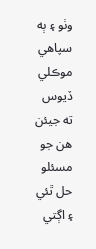وٺو ۽ ٻه سپاهي موڪلي ڏيوس ته جيئن هن جو مسئلو حل ٿئي ۽ اڳتي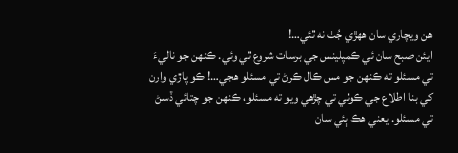هن ويچاري سان ههڙي جُٺ نه ٿئي…!
ايئن صبح سان ئي ڪمپلينس جي برسات شروع ٿي وئي. ڪنهن جو ناليءَ تي مسئلو ته ڪنهن جو مس ڪال ڪرڻ تي مسئلو هجي…! ڪو پاڙي وارن کي بنا اطلاع جي ڪوٺي تي چڙهي ويو ته مسئلو، ڪنهن جو چتائي ڏسڻ تي مسئلو. يعني هڪ ٻئي سان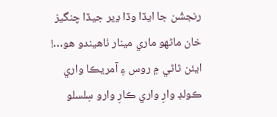رنجشُن جا ايڏا وڏا ڍير جيڏا چنگيز خان ماڻهو ماري مينار ٺاهيندو هو…! ايئن ٿاڻي ۾ روس ۽ آمريڪا واري ڪولڊ وارِ واري ڪارِ وارو سِلسلو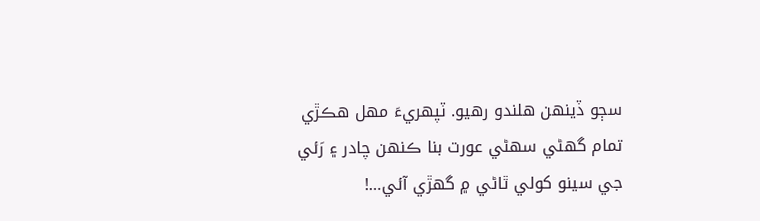سڄو ڏينهن هلندو رهيو. ٽپهريءَ مهل هڪڙي تمام گهڻي سهڻي عورت بنا ڪنهن چادر ۽ رَئي جي سينو کولي ٿاڻي ۾ گهڙي آئي…!